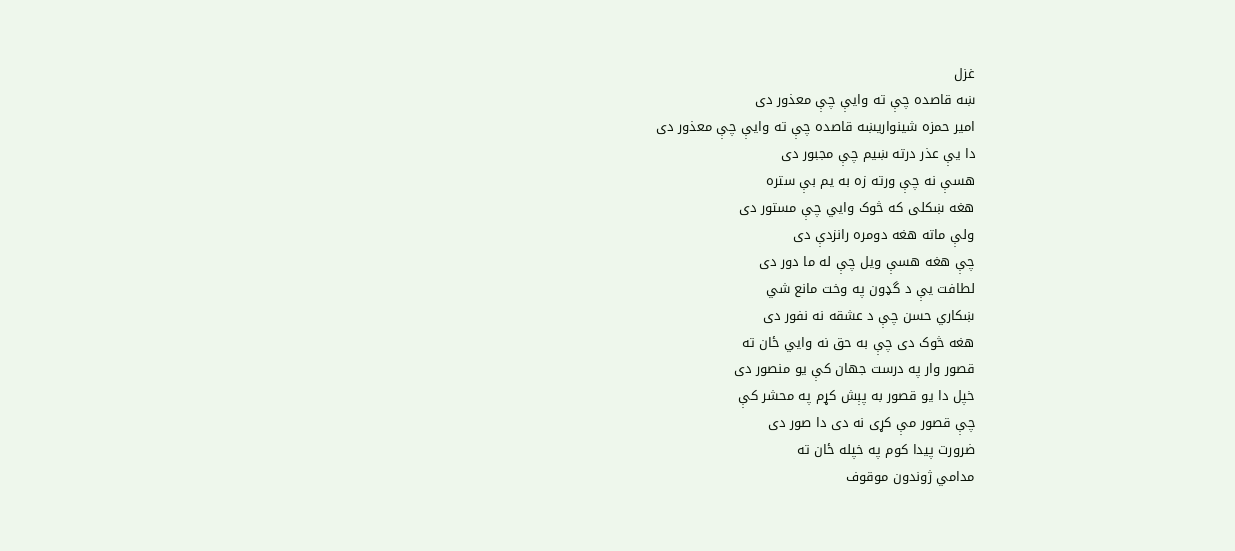غزل
ښه قاصده چې ته وايې چې معذور دی
امیر حمزه شینواریښه قاصده چې ته وايې چې معذور دی
دا يې عذر درته ښيم چې مجبور دی
هسې نه چې ورته زه به يم بې ستره
هغه ښکلی که څوک وايي چې مستور دی
ولې ماته هغه دومره رانزدې دی
چې هغه هسې ويل چې له ما دور دی
لطافت يې د گډون په وخت مانع شي
ښکاري حسن چې د عشقه نه نفور دی
هغه څوک دی چې به حق نه وايي ځان ته
قصور وار په درست جهان کې يو منصور دی
خپل دا يو قصور به پېش کړم په محشر کې
چې قصور مې کړی نه دی دا صور دی
ضرورت پيدا کوم په خپله ځان ته
مدامي ژوندون موقوف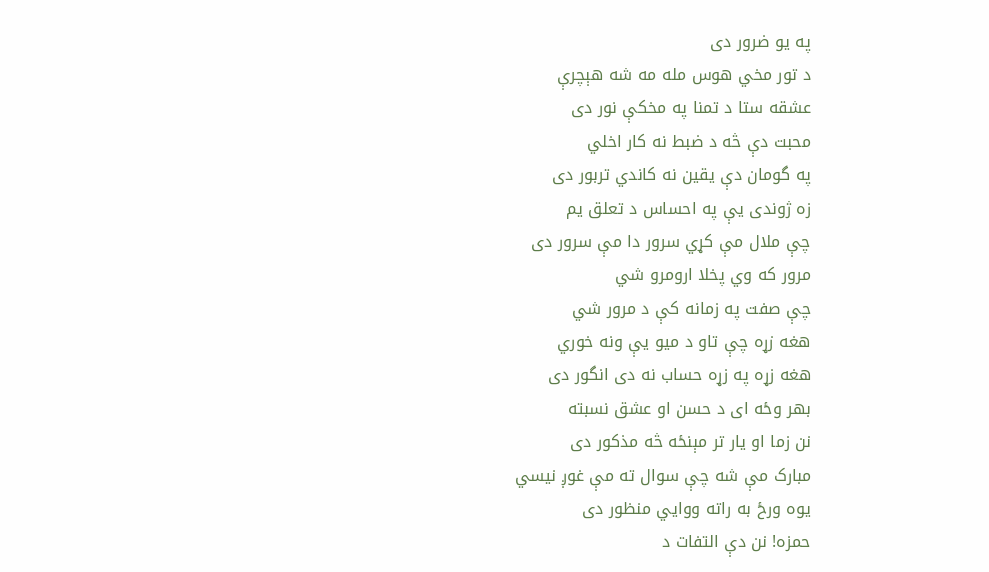په يو ضرور دی
د تور مخي هوس مله مه شه هېچرې
عشقه ستا د تمنا په مخکې نور دی
محبت دې څه د ضبط نه کار اخلي
په گومان دې يقين نه کاندي تربور دی
زه ژوندی يې په احساس د تعلق يم
چې ملال مې کړي سرور دا مې سرور دی
مرور که وي پخلا ارومرو شي
چې صفت په زمانه کې د مرور شي
هغه زړه چې تاو د ميو يې ونه خوري
هغه زړه په زړه حساب نه دی انگور دی
بهر وځه ای د حسن او عشق نسبته
نن زما او يار تر مېنځه څه مذکور دی
مبارک مې شه چې سوال ته مې غوږ نيسي
يوه ورځ به راته ووايي منظور دی
حمزه! نن دې التفات د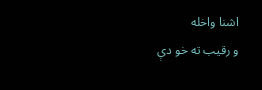اشنا واخله
و رقيب ته خو دې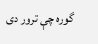گوره چې ترور دی